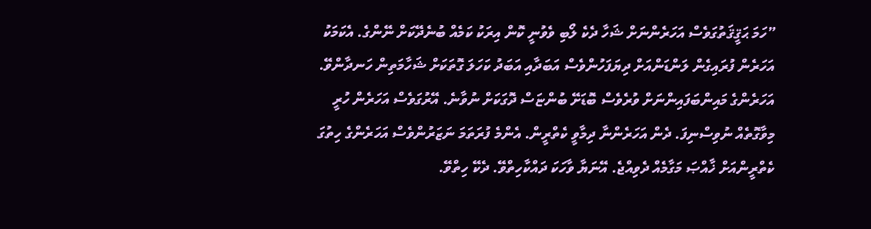”ހަމަ ޙަޤީޤަތުގަވެސް އަހަރެންނަށް ޝަހާ ދެކެ ލޯބި ވެވުނީ ކޮން އިރަކު ކަމެއް ބުނެދޭކަށް ނޭންގެ. އެކަމަކު އަހަރެން ފުރައިގެން ލަންޑަންއަށް ދިޔަފަހުންވެސް އަބަދާއި އަބަދު ކަހަލަ ގޮތަކަށް ޝަހާމަތިން ހަނދާންވޭ. އަހަރެންގެ މައިންބަފައިންނަށް ވުރެވެސް ބޮޑަށޭ ބުންޏަސް ދޮގަކަށް ނުވާނެ. އޭރުގަވެސް އަހަރެން ހުރީ މިވާގޮތެއް ނުވިސްނިފަ. ދެން އަހަރެންނާ ދިމާވީ ކެތްރީން. އެންމެ ފުރަތަމަ ނަޒަރުންވެސް އަހަރެންގެ ހިތުގަ ކެތްރީންއަށް ޚާއްޞަ މަގާމެއް ދެވިއްޖެ. އޭނަޔާ ވާހަކަ ދައްކާހިތްވޭ. ދެކޭ ހިތްވޭ.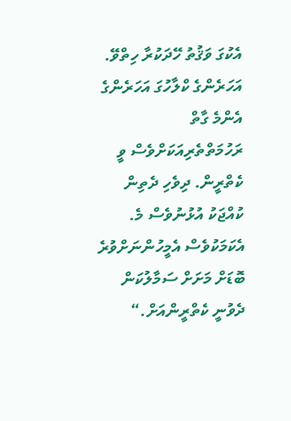އެކުގަ ވަޤުތު ހޭދަކުރާ ހިތްވޭ. އަހަރެންގެ ކްލާހުގަ އަހަރެންގެ އެންމެ ގާތް ރަހުމަތްތެރިއަކަށްވެސް ވީ ކެތްރީން. ދިވެހި ދެތިން ކުއްޖަކު އުޅުނުވެސް މެ. އެކަމަކުވެސް އެމީހުންނަށްވުރެ ބޮޑަށް މަށަށް ސަމާލުކަން ދެވުނީ ކެތްރީންއަށް.“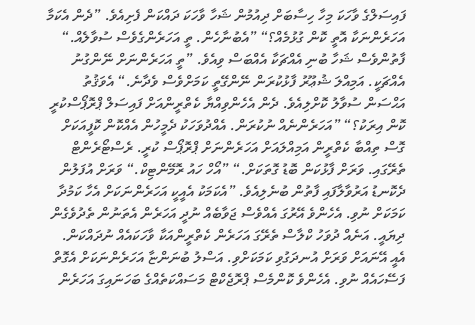ފައިސަލްގެ ވާހަކަ މިހާ ހިސާބަށް ދިއުމުން ޝަހާ ވާހަކަ ދައްކަން ފެށިއެވެ. ”ދެން އެކަމާ އަހަރެންނަކާ އޮތީ ކޮން ގުޅުމެއް؟“ ”އެބުނާހެން. ތީ އަހަރެންގެވެސް ސުވާލެއް.“ ފާތުންވެސް ޝަހާ ބުނި އެއްޗަކާ އެއްބަސް ވިއެވެ. ”ތީ އަހަރެންނަށް ނޭންގުނު އެއްޗަކީ. އަމިއްލަ ޝުޢޫރު ފާޅުކުރަން ނޭންގޭތީ ކަމަށްވެސް ވެދާނެ.“ އެވަޤުތު އަޙްސަން ސުވާލު ކޮށްލިއެވެ. ދެން އެހެންވިއްޔާ ކެތްރީންއަށް ފައިސަލް ޕްރޮޕޯސްކުރީ ކޮން އިރަކު؟“ ”އަހަރެންނެއް ނުކުރަން. އެއްދުވަހަކު ދެމީހުން އެއްކޮން ކޮފީއަކަށް ގޮސް ތިއްބާ ކެތްރީން އަމިއްލައަށް އަހަރެންނަށް ޕްރޮޕޯސް ކުރީ. ރެސްޓޯރެންޓް ތެރޭގައި. ވަރަށް ފާޅުކަން ބޮޑު ގޮތަކަށް.“ ”އޯހް ހައު ރޮމޭންޓިކް.“ ވަރަށް އުފަލުން ދެކޮނޑު އަރުވާލާފައި ފާތުން ބުނެލިއެވެ. ”އެކަމަކު އެއީކީ އަހަރެންނަކަށް އެހާ ކަމުދާ ކަމަކަށް ނުވި. އެހެންވެ އޭރުގަ އެއްވެސް ޖަވާބެއް ނުދީ އަހަރެން އެތަނުން ތެދުވެގެން ދިޔައީ. އަނެއް ދުވަހު ކްލާސް ތެރޭގަ އަހަރެން ކެތްރީންއަކާ ވާހަކައެއް ނުދައްކަން. އެއީ އޭނައަށް ވަރަށް އުނދަގުވި ކަމަކަށްވި. އަސްލު ބުނަންޏާ އަހަރެންނަކަށް އެގޮތް ފަސޭހައެއް ނުވި. އެހެންވެ ކޮންމެސް ޕްރޮޖެކްޓް މަސައްކަތެއްގެ ބަހަނައިގަ އަހަރެން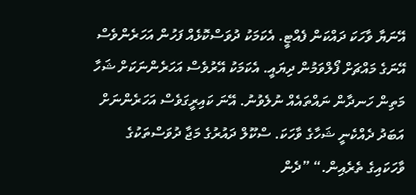އޭނަޔާ ވާހަކަ ދައްކަން ފެއްޓީ. އެކަމަކު ދުވަސްކޮޅެއް ފަހުން އަހަރެންވެސް އޭނަގެ މައްޗަށް ފޯލްވަމުން ދިޔައީ. އެކަމަކު އޭރުވެސް އަހަރެންނަކަށް ޝަހާ މަތިން ހަނދާން ނައްތައެއް ނުލެވުނު. އޭނަ ކައިރީގަވެސް އަހަރެންނަށް އަބަދު ދެއްކެނީ ޝަހާގެ ވާހަކަ. ސްކޫލް ދައުރުގެ މަޖާ ދުވަސްތަކުގެ ވާހަކައިގެ ތެރެއިން.“ ”ދެން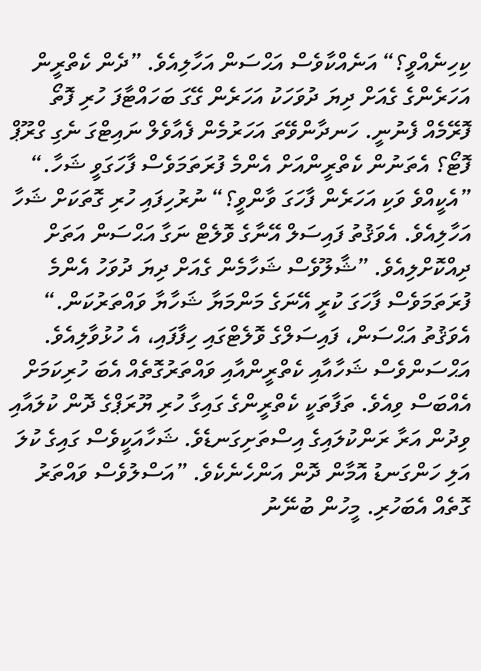ކިހިނެއްވީ؟“ އަނެއްކާވެސް އަޙްސަން އަހާލިއެވެ. ”ދެން ކެތްރީން އަހަރެންގެ ގެއަށް ދިޔަ ދުވަހަކު އަހަރެން ގޭގަ ބަހައްޓާފަ ހުރި ފޮތޯ ފޮރޭމެއް ފެނުނީ. ހަނދާންވޭތަ އަހަރުމެން ފެއާވެލް ނައިޓްގަ ނެގި ގްރޫޕް ފޮޓޯ؟ އެތަނުން ކެތްރީންއަށް އެންމެ ފުރަތަމަވެސް ފާހަގަވީ ޝަހާ.“ ”އެކީއްވެ ވަކި އަހަރެން ފާހަގަ ވާންވީ؟“ ނުރުހިފައި ހުރި ގޮތަކަށް ޝަހާ އަހާލިއެވެ. އެވަޤުތު ފައިސަލް އޭނާގެ ވޮލެޓް ނަގާ އަޙްސަން އަތަށް ދިއްކޮށްލިއެވެ. ”ޝާލޫވެސް ޝަހާމެން ގެއަށް ދިޔަ ދުވަހު އެންމެ ފުރަތަމަވެސް ފާހަގަ ކުރީ އޭނަގެ މަންމަޔާ ޝަހާޔާ ވައްތަރުކަން.“ އެވަޤުތު އަޙްސަން، ފައިސަލްގެ ވޮލެޓްގައި ހިފާފައި، އެ ހުޅުވާލިއެވެ. އަޙްސަންވެސް ޝަހާއާއި ކެތްރީންއާއި ވައްތަރުގޮތެއް އެބަ ހުރިކަމަށް އެއްބަސް ވިއެވެ. ތަފާތަކީ ކެތްރީންގެ ގައިގާ ހުރި ޔޫރަޕްގެ ދޮން ކުލައާއި ވިދުން އަރާ ރަންކުލައިގެ އިސްތަށިގަނޑެވެ. ޝަހާއަކީވެސް ގައިގެ ކުލަ އަލި ހަންގަނޑު އޮމާން ދޮން އަންހެނެކެވެ. ”އަސްލުވެސް ވައްތަރު ގޮތެއް އެބަހުރި. މީހުން ބުނޭނު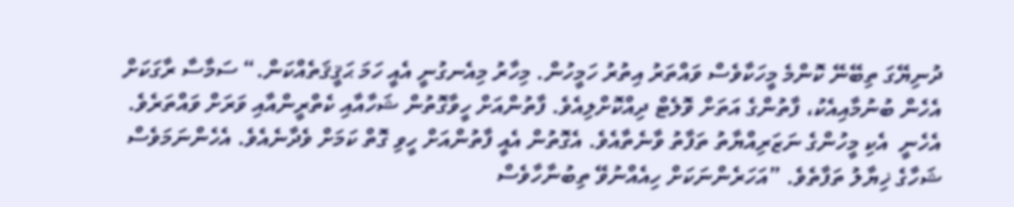ދުނިޔޭގަ ތިބޭނޭ ކޮންމެ މީހަކާވެސް ވައްތަރު އިތުރު ހަމީހުން. މިހާރު މިއެނގުނީ އެއީ ހަމަ ޙަޤީޤަތެއްކަން.“ ސަމާސާ ރާގަކަށް އެހެން ބުނުމާއިއެކު، ފާތުންގެ އަތަށް ވޮލެޓް ދިއްކޮށްލިއެވެ. ފާތުންއަށް ހީވާގޮތުން ޝަހާއާއި ކެތްރީންއާއި ވަރަށް ވައްތަރެވެ. އެހެނީ  އެކި މީހުންގެ ނަޒަރިއްޔާތު ތަފާތު ވާނެތާއެވެ. އެގޮތުން އެއީ ފާތުންއަށް ހީވި ގޮތް ކަމަށް ވެދާނެއެވެ. އެހެންނަމަވެސް ޝަހާގެ ޚިޔާލު ތަފާތެވެ. ”އަހަރެންނަކަށް ހިއެއްނުވޭ ތިބުނާހާވެސް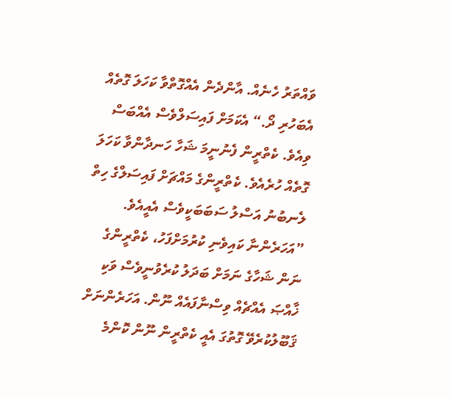ވައްތަރު ހެނެއް. އާންދެން އެއްގޮތްވާ ކަހަލަ ގޮތެއް އެބަހުރި ދޯ.“ އެކަމަށް ފައިސަލްވެސް އެއްބަސް ވިއެވެ. ކެތްރީން ފެނުނީމަ ޝަހާ ހަނދާންވާ ކަހަލަ ގޮތެއް ހުރެއެވެ. ކެތްރީންގެ މައްޗަށް ފައިސަލްގެ ހިތް ލެނބުނު އަސްލު ސަބަބަކީވެސް އެއީއެވެ. ”އަހަރެންނާ ކައިވެނި ކުރުމަށްފަހު، ކެތްރީންގެ ނަން ޝަހާގެ ނަމަށް ބަދަލު ކުރެވުނީވެސް ވަކި ޚާއްޞަ އެއްޗެއް ވިސްނާފައެއް ނޫން. އަހަރެންނަށް ޤަބޫލުކުރެވޭ ގޮތުގަ އެއީ ކެތްރީން ނޫން ކޮންމެ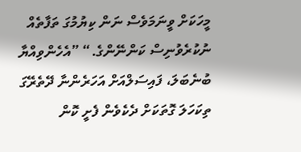މީހަކަށް ވީނަމަވެސް ނަން ކިޔުމުގަ ތަފާތެއް ނުކުރެވުނިސް ކަންނޭންގެ.“ ”އެހެންވިއްޔާ ބުނެބަލަ، ފައިސަލްއަށް އަހަރެންނާ ދޭތެރޭގަ ތިކަހަލަ ގޮތަކަށް ދެކެވެން ފެށީ ކޮން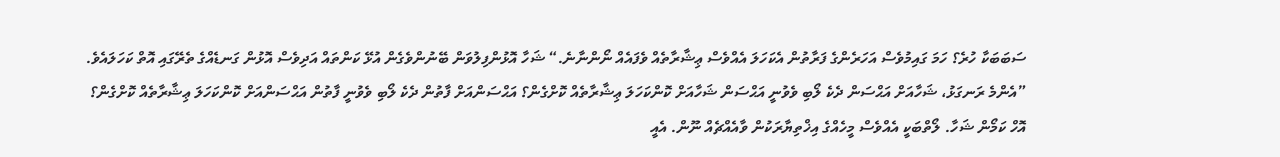ސަބަބަކާ ހުރެ؟ ހަމަ ގައިމުވެސް އަހަރެންގެ ފަރާތުން އެކަހަލަ އެއްވެސް ޢިޝާރާތެއް ވެފައެއް ނޯންނާނެ.“ ޝަހާ އޮޅުންފިލުވަން ބޭނުންވެގެން އުޅޭ ކަންތައް އަދިވެސް އޮޅުން ގަނޑެއްގެ ތެރޭގައި އޮތް ކަހަލައެވެ. ”އެންމެ ރަނގަޅު، ޝަހާއަށް އަޙްސަން ދެކެ ލޯބި ވެވުނީ އަޙްސަން ޝަހާއަށް ކޮންކަހަލަ ޢިޝާރާތެއް ކޮށްގެން؟ އަޙްސަންއަށް ފާތުން ދެކެ ލޯބި ވެވުނީ ފާތުން އަޙްސަންއަށް ކޮންކަހަލަ ޢިޝާރާތެއް ކޮށްގެން؟ އޮހް ކަމޯން ޝަހާ. ލޯތްބަކީ އެއްވެސް މީހެއްގެ އިޚްތިޔާރަކުން ވާއެއްޗެއް ނޫން. އެއީ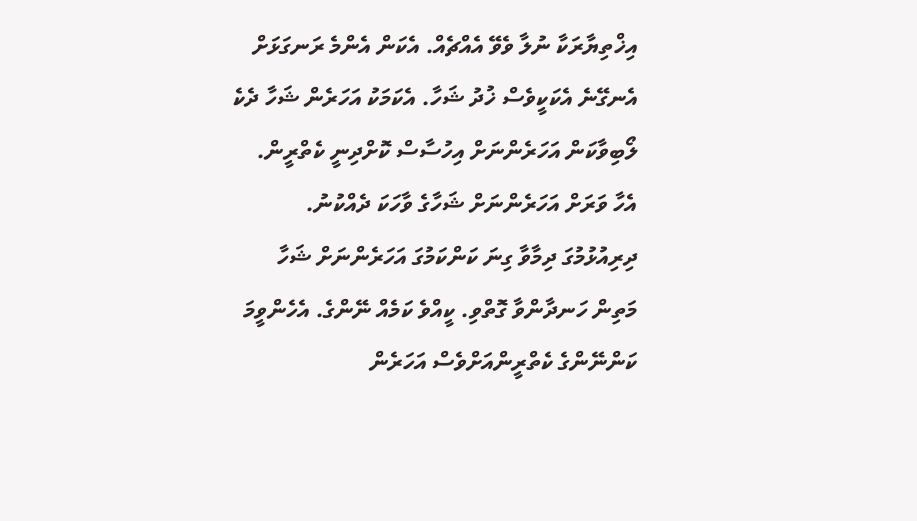އިޚްތިޔާރަކާ ނުލާ ވެވޭ އެއްޗެއް. އެކަން އެންމެ ރަނގަޅަށް އެނގޭނެ އެކަކީވެސް ޚުދު ޝަހާ. އެކަމަކު އަހަރެން ޝަހާ ދެކެ ލޯބިވާކަން އަހަރެންނަށް އިހުސާސް ކޮށްދިނީ ކެތްރީން. އެހާ ވަރަށް އަހަރެންނަށް ޝަހާގެ ވާހަކަ ދެއްކުނު. ދިރިއުޅުމުގަ ދިމާވާ ގިނަ ކަންކަމުގަ އަހަރެންނަށް ޝަހާ މަތިން ހަނދާންވާ ގޮތްވި. ކީއްވެ ކަމެއް ނޭންގެ. އެހެންވީމަ ކަންނޭންގެ ކެތްރީންއަށްވެސް އަހަރެން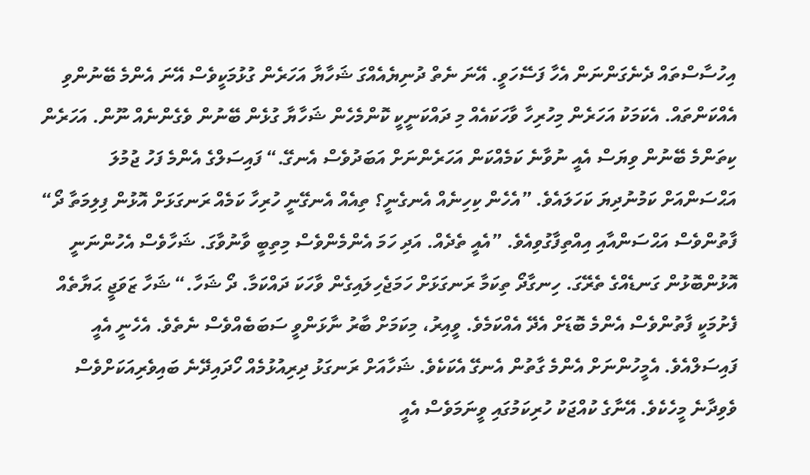އިހުސާސްތައް ދެނެގަންނަން އެހާ ފަސޭހަވީ. އޭނަ ނެތް ދުނިޔެއެއްގަ ޝަހާޔާ އަހަރެން ގުޅުމަކީވެސް އޭނަ އެންމެ ބޭނުންވި އެއްކަންތައް. އެކަމަކު އަހަރެން މިހުރިހާ ވާހަކައެއް މި ދައްކަނީކީ ކޮންމެހެން ޝަހާޔާ ގުޅެން ބޭނުން ވެގެންނެއް ނޫން. އަހަރެން ކިތަންމެ ބޭނުން ވިޔަސް އެއީ ނުވާނެ ކަމެއްކަން އަހަރެންނަށް އަބަދުވެސް އެނގޭ.“ ފައިސަލްގެ އެންމެ ފަހު ޖުމުލަ އަޙްސަންއަށް ކަމުނުދިޔަ ކަހަލައެވެ. ”އެހެން ކިހިނެއް އެނގެނީ؟ ތިއެއް އެނގޭނީ ހުރިހާ ކަމެއް ރަނގަޅަށް އޮޅުން ފިލިމަތާ ދޯ“ ފާތުންވެސް އަޙްސަންއާއި އިއްތިފާގުވިއެވެ. ”އެއީ ތެދެއް. އަދި ހަމަ އެންމެންވެސް މިތިބީ ވާނުވާގަ. ޝަހާވެސް އެހުންނަނީ އޮޅުންބޮޅުން ގަނޑެއްގެ ތެރޭގަ. ހިނގާދޯ ތިކަމާ ރަނގަޅަށް ހަމަޖެހިލައިގެން ވާހަކަ ދައްކަމާ. ދޯ ޝަހާ.“ ޝަހާ ޒަވަޖީ ޙަޔާތެއް ފެށުމަކީ ފާތުންވެސް އެންމެ ބޮޑަށް އެދޭ އެއްކަމެވެ. ވީއިރު، މިކަމަށް ބާރު ނާޅަންވީ ސަބަބެއްވެސް ނެތެވެ. އެހެނީ އެއީ ފައިސަލްއެވެ. އެމީހުންނަށް އެންމެ ގާތުން އެނގޭ އެކަކެވެ. ޝަހާއަށް ރަނގަޅު ދިރިއުޅުމެއް ހޯދައިދޭނެ ބައިވެރިއަކަށްވެސް ވެވިދާނެ މީހެކެވެ. އޭނާގެ ކުއްޖަކު ހުރިކަމުގައި ވީނަމަވެސް އެއީ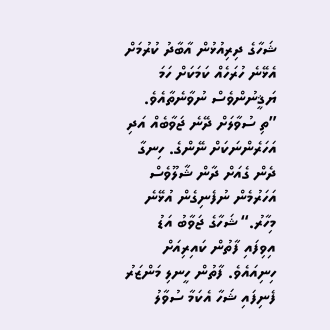ޝަހާގެ ދިރިއުޅުން އާބާދު ކުރުމަށް އެޅޭނެ ހުރަހެއް ކަމަކަށް ހަމަ ޔަޤީނުންވެސް ނުވާނެތާއެވެ. ”ތި ސުވާލަށް ދޭނެ ޖަވާބެއް އަދި އަހަރެންނަކަށް ނޭންގެ. ހިނގާ ދެން ގެއަށް ދާން ޝާލޫވެސް އަހަރުމެން ނުފެނިގެން އުޅޭނެ މިހާރު.“ ޝަހާގެ ޖަވާބު އަޑު އިވިފައި ފާތުން ކައިރިއަށް ހިނިއައެވެ. ފާތުން ހީނލި މަންޒަރު ފެނިފައި ޝަހާ އެކަމާ ސުވާލު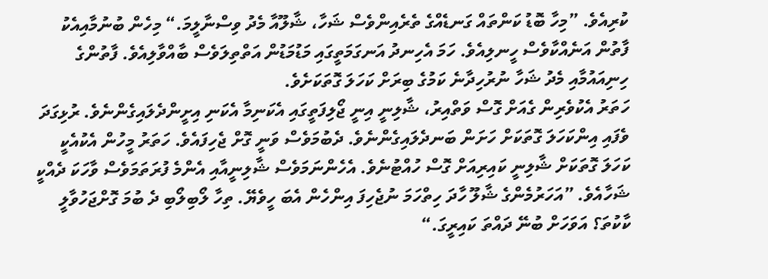ކުރިއެވެ. ”މިހާ ބޮޑު ކަންތައް ގަނޑެއްގެ ތެރެއިންވެސް ޝަހާ، ޝާލޫއާ މެދު ވިސްނާލީމަ.“ މިހެން ބުނުމާއިއެކު ފާތުން އަނެއްކާވެސް ހީނލިއެވެ. ހަމަ އެހިނދު އަނގަމަތީގައި މަޑުމަޑުން އަތްތިލަވެސް ބާއްވާލިއެވެ. ފާތުންގެ ހިނިއައުމާއި މެދު ޝަހާ ނުރުހިދާނެ ކަމުގެ ބިރަށް ކަހަލަ ގޮތަކަށެވެ.
ހަތަރު އެކުވެރިން ގެއަށް ގޮސް ވަތްއިރު، ޝާލިނީ އިނީ ޖޯލިފަތީގައި އެކަނިމާ އެކަނި އިށީންދެލައިގެންނެވެ. ރުޅިގަދަ ވެފައި އިންކަހަލަ ގޮތަކަށް ހަށަން ބަނދެލައިގެންނެވެ. ދެބުމަވެސް ވަނީ ގޮށް ޖެހިފައެވެ. ހަތަރު މީހުން އެކުއެކީ ކަހަލަ ގޮތަކަށް ޝާލިނީ ކައިރިއަށް ގޮސް ހުއްޓުނެވެ. އެހެންނަމަވެސް ޝާލިނީއާއި އެންމެ ފުރަތަމަވެސް ވާހަކަ ދެއްކީ ޝަހާއެވެ. ”އަހަރުމެންގެ ޝާލޫ ހާދަ ހިތްހަމަ ނުޖެހިފަ އިންހެން އެބަ ހީވެޔޭ. ތިހާ ލޯބިލޯބި ދެ ބުމަ ގޮށްޖަހުވާލީ ކާކުތަ؟ އަވަހަށް ބުނޭ ދައްތަ ކައިރީގަ.“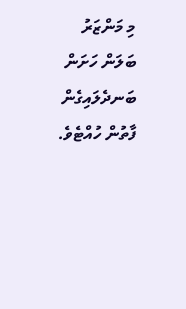މި މަންޒަރު ބަލަން ހަށަން ބަނދެލައިގެން ފާތުން ހުއްޓެވެ.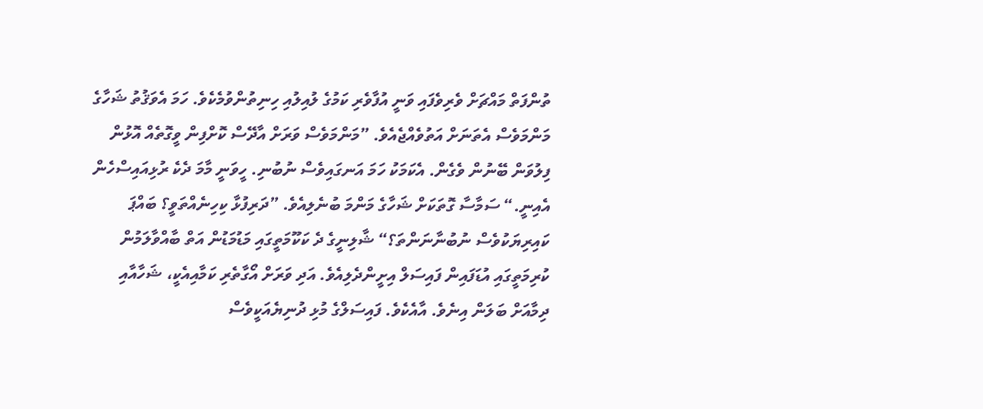ތުންފަތް މައްޗަށް ވެރިވެފައި ވަނީ އުފާވެރި ކަމުގެ ލުއިލުއި ހިނިތުންވުމެކެވެ. ހަމަ އެވަޤުތު ޝަހާގެ މަންމަވެސް އެތަނަށް އަތުވެއްޖެއެވެ. ”މަންމަވެސް ވަރަށް އާދޭސް ކޮށްފިން ވީގޮތެއް އޮޅުން ފިލުވަން ބޭނުން ވެގެން. އެކަމަކު ހަމަ އަނގައިވެސް ނުބުނި. ހީވަނީ މާމަ ދެކެ ރުޅިއައިސްހެން އެއިނީ.“ ސަމާސާ ގޮތަކަށް ޝަހާގެ މަންމަ ބުނެލިއެވެ. ”ދަރިފުޅާ ކިހިނެއްތަވީ؟ ބައްޕަ ކައިރިޔަކުވެސް ނުބުނާނަންތަ؟“ ޝާލިނީގެ ދެ ކަކޫމަތީގައި މަޑުމަޑުން އަތް ބާއްވާލަމުން ކުރިމަތީގައި އުޑަފައިން ފައިސަލް އިށީންދެލިއެވެ. އަދި ވަރަށް އޯގާތެރި ކަމާއިއެކީ، ޝަހާއާއި ދިމާއަށް ބަލަން އިނެވެ. އާއެކެވެ. ފައިސަލްގެ މުޅި ދުނިޔެއަކީވެސް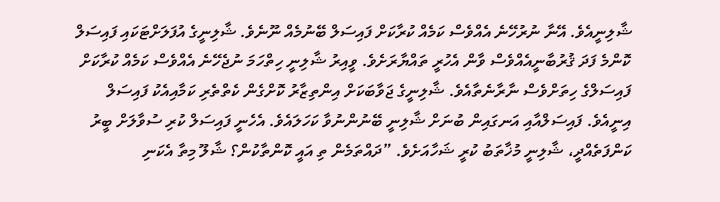ޝާލިނީއެވެ. އޭނާ ނުރުހޭނެ އެއްވެސް ކަމެއް ކުރާކަށް ފައިސަލް ބޭނުމެއް ނޫނެވެ. ޝާލިނީގެ އުފަލަށްޓަކައި ފައިސަލް ކޮންމެ ފަދަ ޤުރުބާނީއެއްވެސް ވާން އެހުރީ ތައްޔާރަށެވެ. ވީއިރު ޝާލިނީ ހިތްހަމަ ނުޖެހޭނެ އެއްވެސް ކަމެއް ކުރާކަށް ފައިސަލްގެ ހިތަށްވެސް ނާރާނެތާއެވެ. ޝާލިނީގެ ޖަވާބަކަށް އިންތިޒާރު ކޮށްގެން ކެތްތެރި ކަމާއިއެކު ފައިސަލް އިނީއެވެ. ފައިސަލްއާއި އަނގައިން ބުނަށް ޝާލިނީ ބޭނުންނުވާ ކަހަލައެވެ. އެހެނީ ފައިސަލް ކުރި ސުވާލަށް ބީރު ކަންފަތެއްދީ، ޝާލިނީ މުޚާތަބު ކުރީ ޝަހާއަށެވެ. ”ދައްތަމެން ތި އައީ ކޮންތާކުން؟ ޝާލޫ މިތާ އެކަނި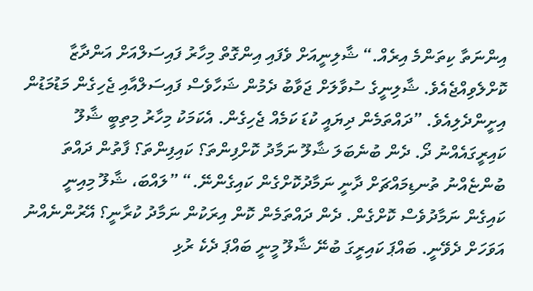އިންނަތާ ކިތަންމެ އިރެއް.“ ޝާލިނީއަށް ވެފައި އިންގޮތް މިހާރު ފައިސަލްއަށް އަންދާޒާ ކޮށްލެވިއްޖެއެވެ. ޝާލިނީގެ ސުވާލަށް ޖަވާބު ދެމުން ޝަހާވެސް ފައިސަލްއާއި ޖެހިގެން މަޑުމަޑުން އިށީންދެލިއެވެ. ”ދައްތަމެން ދިޔައީ ކުޑަ ކަމެއް ޖެހިގެން. އެކަމަކު މިހާރު މިތިބީ ޝާލޫ ކައިރީގައެއްނު ދޯ. ދެން ބުނެބަލަ ޝާލޫ ނަމާދު ކޮށްފިންތަ؟ ކައިފިންތަ؟ ފާތުން ދައްތަ ބުންޏެއްނު ތުނޑިމައްޗަށް ދާނީ ނަމާދުކޮށްގެން ކައިގެންނޭ.“ ”ލައްބަ، ޝާލޫ މިއިނީ ކައިގެން ނަމާދުވެސް ކޮށްގެން. ދެން ދައްތަމެން ކޮން އިރަކުން ނަމާދު ކުރާނީ؟ އޭރުންނެއްނު އަވަހަށް ދެވޭނީ. ބައްޕަ ކައިރީގަ ބުނޭ ޝާލޫ މީނީ ބައްޕަ ދެކެ ރުޅި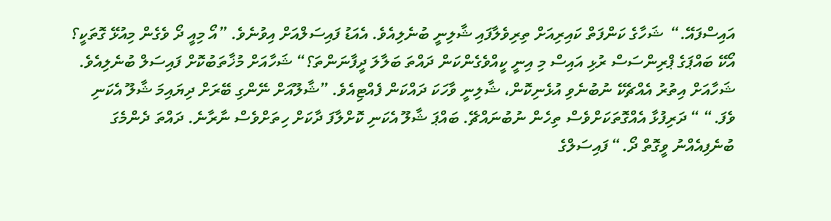އައިސްފައޭ.“  ޝަހާގެ ކަންފަތް ކައިރިއަށް ތިރިވެލާފައި ޝާލިނީ ބުނެލިއެވެ. އެއަޑު ފައިސަލްއަށް އިވުނެވެ. ”އޯ މިއީ ދޯ ވެގެން މިއުޅޭ ގޮތަކީ؟ އޯކޭ ބައްޕަގެ ޕްރިންސަސް ރުޅި އައިސް މި އިނީ ކީއްވެގެންކަން ދައްތަ ބަލާލަ ދީފާނަންތަ؟“ ޝަހާއަށް މުޚާތަބުކޮށް ފައިސަލް ބުނެލިއެވެ. ޝަހާއަށް އިތުރު އެއްޗެކޭ ނުބުނެވި އުޅެނިކޮން، ޝާލިނީ ވާހަކަ ދައްކަން ފެއްޓިއެވެ. ”ޝާލޫއަށް ނޭންގި ބޭރަށް ދިޔައިމަ ޝާލޫ އެކަނި ވެފަ.“ “ ދަރިފުޅާ އެއްގޮތަކަށްވެސް ތިހެން ނުބުނައްޗޭ. ބައްޕަ ޝާލޫ އެކަނި ކޮށްލާފަ ދާކަށް ހިތަށްވެސް ނާރާނެ. ދައްތަ ދެންމެގަ ބުނެފިއެއްނު ވީގޮތް ދޯ.“ ފައިސަލްގެ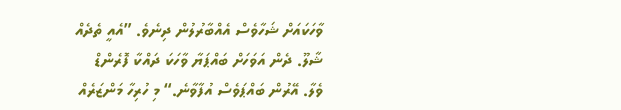ވާހަކައަށް ޝަހާވެސް އެއްބާރުލުން ދިނެވެ. ”އެއީ ތެދެއް ޝާލޫ. ދެން އަވަހަށް ބައްޕަޔާ ވާހަކަ ދައްކާ ފޮރެންޑް ވެލާ. އޭރުން ބައްޕަވެސް އުފާވާނެ.“ މި ހުރިހާ މަންޒަރެއް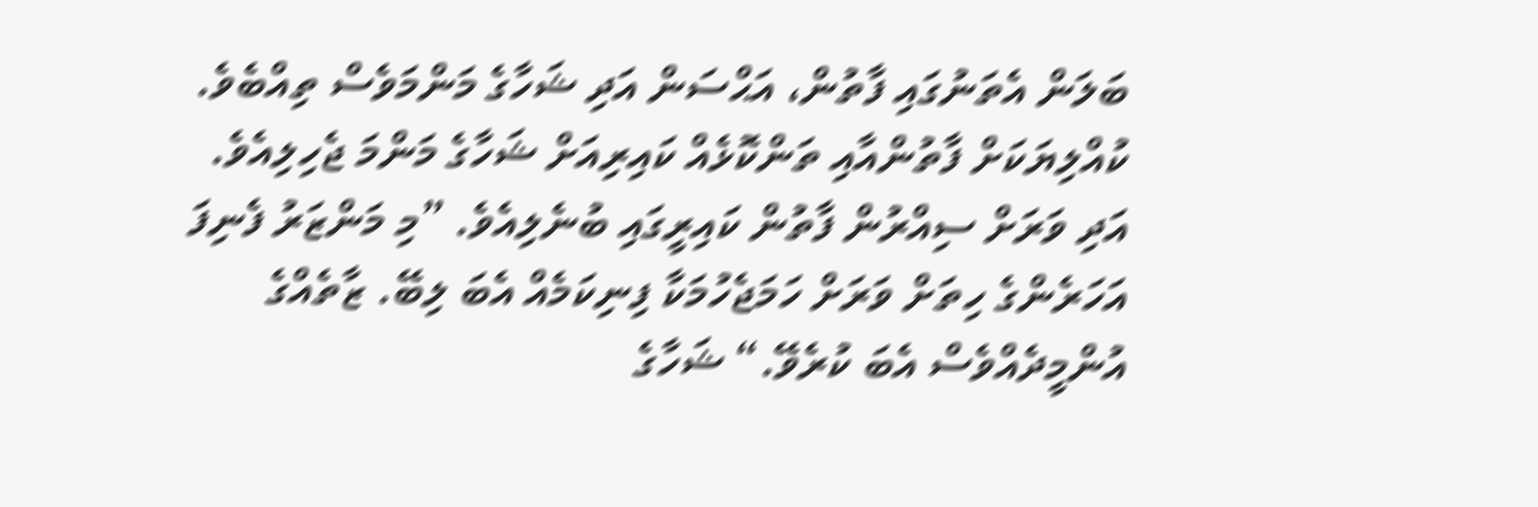ބަލަން އެތަނުގައި ފާތުން، އަޙްސަން އަދި ޝަހާގެ މަންމަވެސް ތިއްބެވެ. ކުއްލިޔަކަށް ފާތުންއާއި ތަންކޮޅެއް ކައިރިއަށް ޝަހާގެ މަންމަ ޖެހިލިއެވެ. އަދި ވަރަށް ސިއްރުން ފާތުން ކައިރީގައި ބުނެލިއެވެ. ”މި މަންޒަރު ފެނިފަ އަހަރެންގެ ހިތަށް ވަރަށް ހަމަޖެހުމަކާ ފިނިކަމެއް އެބަ ލިބޭ. ޒާތެއްގެ އުންމީދެއްވެސް އެބަ ކުރެވޭ.“ ޝަހާގެ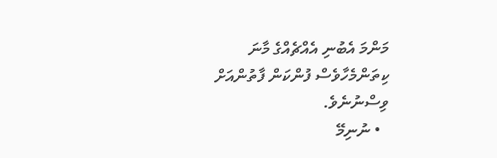މަންމަ އެބުނި އެއްޗެއްގެ މާނަ ކިތަންމެހާވެސް ފުންކަން ފާތުންއަށް ވިސްނުނެވެ.
  • ނުނިމޭ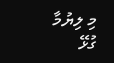މި ލިޔުމާ ގުޅޭ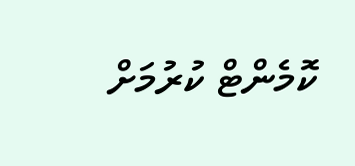ކޮމެންޓް ކުރުމަށް